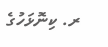ރ. ކިނޮޅަހުގެ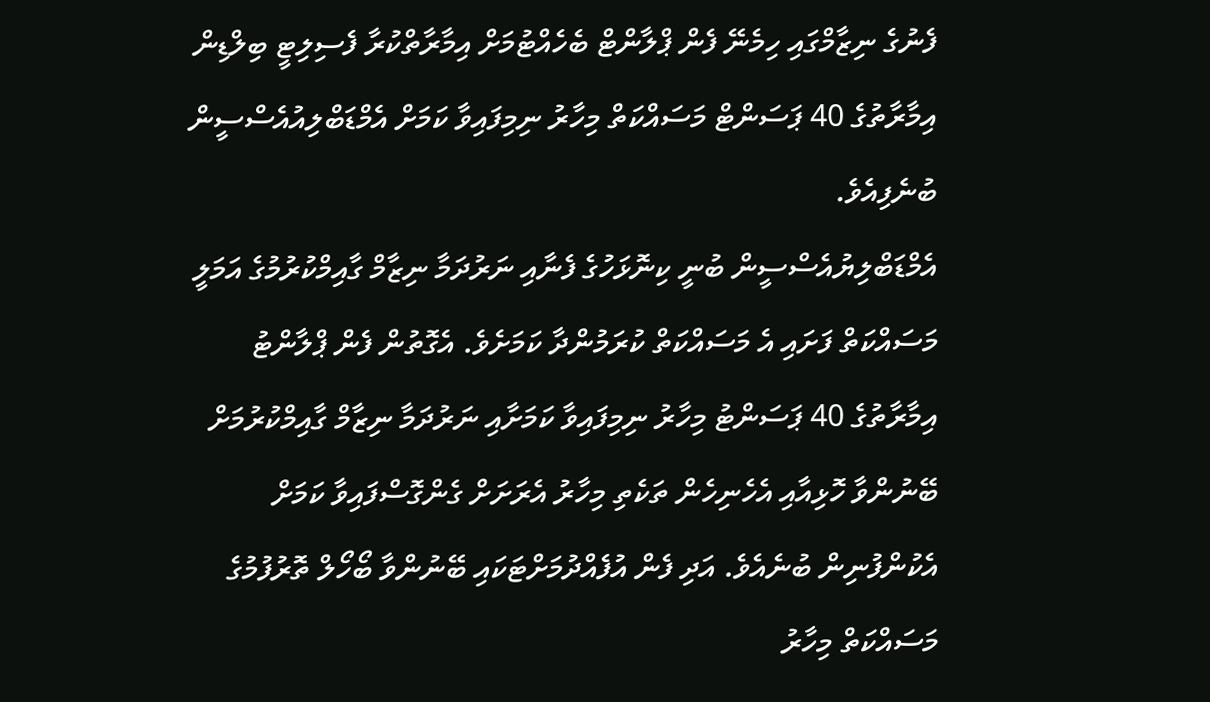ފެނުގެ ނިޒާމްގައި ހިމެނޭ ފެން ޕްލާންޓް ބެހެއްޓުމަށް އިމާރާތްކުރާ ފެސިލިޓީ ބިލްޑިން އިމާރާތުގެ 40 ޕަސަންޓް މަސައްކަތް މިހާރު ނިމިފައިވާ ކަމަށް އެމްޑަބްލިއުއެސްސީން ބުނެފިއެވެ.
އެމްޑަބްލިޔުއެސްސީން ބުނީ ކިނޮޅަހުގެ ފެނާއި ނަރުދަމާ ނިޒާމް ގާއިމްކުރުމުގެ އަމަލީ މަސައްކަތް ފަށައި އެ މަސައްކަތް ކުރަމުންދާ ކަމަށެވެ. އެގޮތުން ފެން ޕްލާންޓު އިމާރާތުގެ 40 ޕަސަންޓު މިހާރު ނިމިފައިވާ ކަމަށާއި ނަރުދަމާ ނިޒާމް ގާއިމްކުރުމަށް ބޭނުންވާ ހޮޅިއާއި އެހެނިހެން ތަކެތި މިހާރު އެރަށަށް ގެންގޮސްފައިވާ ކަމަށް އެކުންފުނިން ބުނެއެވެ. އަދި ފެން އުފެއްދުމަށްޓަކައި ބޭނުންވާ ބޯހޯލް ތޮރުފުމުގެ މަސައްކަތް މިހާރު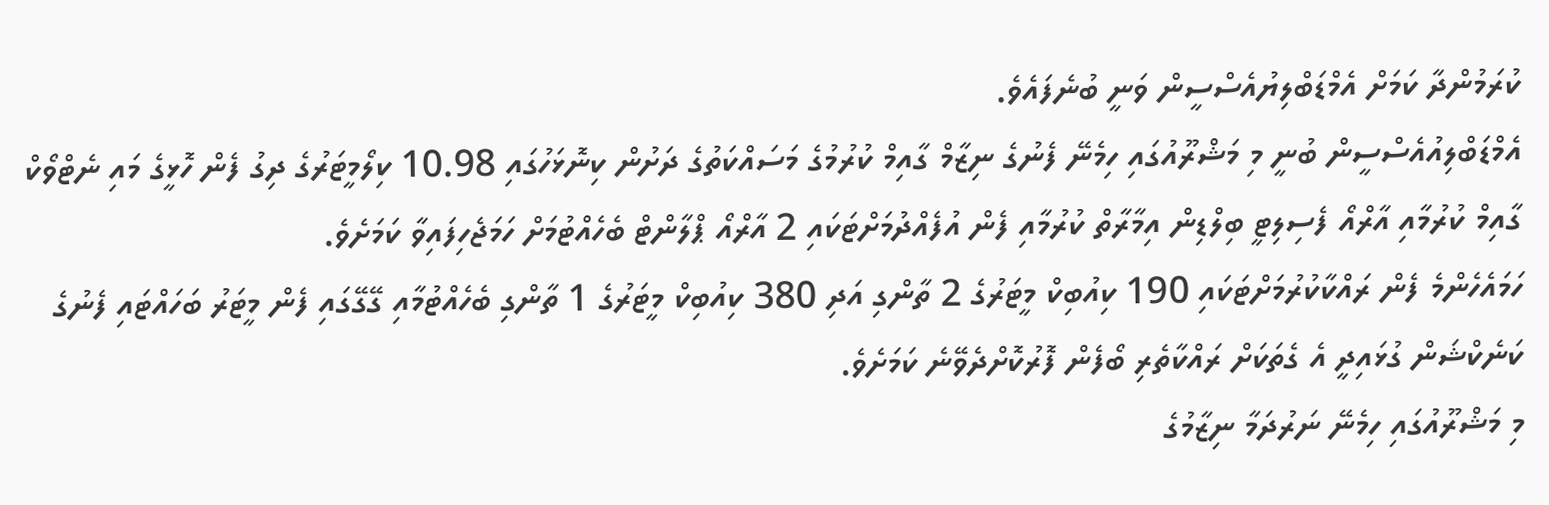ކުރަމުންދާ ކަމަށް އެމްޑަބްލިޔުއެސްސީން ވަނީ ބުނެފައެވެ.
އެމްޑަބްލިއުއެސްސީން ބުނީ މި މަޝްރޫއުގައި ހިމެނޭ ފެނުގެ ނިޒާމް ގާއިމް ކުރުމުގެ މަސައްކަތުގެ ދަށުން ކިނޮޅަހުގައި 10.98 ކިލޯމީޓަރުގެ ދިގު ފެން ހޮޅީގެ މައި ނެޓްވޯކް ގާއިމް ކުރުމާއި އާރްއޯ ފެސިލިޓީ ބިލްޑިން އިމާރާތް ކުރުމާއި ފެން އުފެއްދުމަށްޓަކައި 2 އާރްއޯ ޕްލާންޓް ބެހެއްޓުމަށް ހަމަޖެހިފައިވާ ކަމަށެވެ.
ހަމައެހެންމެ ފެން ރައްކާކުރުމަށްޓަކައި 190 ކިއުބިކް މީޓަރުގެ 2 ތާންގި އަދި 380 ކިއުބިކް މީޓަރުގެ 1 ތާންގި ބެހެއްޓުމާއި ގޭގޭގައި ފެން މީޓަރު ބަހައްޓައި ފެނުގެ ކަނެކްޝަން ގުޅައިދީ އެ ގެތަކަށް ރައްކާތެރި ބޯފެން ފޮރުކޮށްދެވޭނެ ކަމަށެވެ.
މި މަޝްރޫއުގައި ހިމެނޭ ނަރުދަމާ ނިޒާމުގެ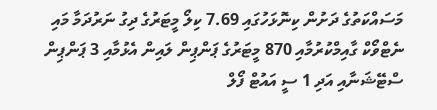މަސައްކަތުގެ ދަށުން ކިނޮޅަހުގައި 7.69 ކިލޯ މީޓަރުގެ ދިގު ނަރުދަމާ މައި ނެޓްވޯކް ގާއިމްކުރުމާއި 870 މީޓަރުގެ ޕަންޕިން ލައިން އެޅުމާއި 3 ޕަންޕިން ސްޓޭޝަނާއި އަދި 1 ސީ އައުޓް ފޯލް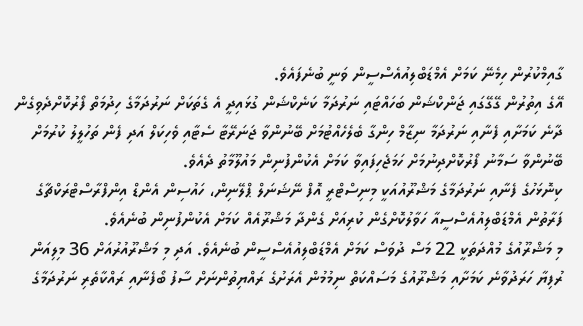ގާއިމްކުރުން ހިމެނޭ ކަމަށް އެމްޑަބްލިއުއެސްސީން ވަނީ ބުނެފައެވެ.
އޭގެ އިތުރުން ގޭގޭގައި ޖަންކްޝަން ބަހައްޓައި ނަރުދަމާ ކަނެކްޝަން ގުޅައިދީ އެ ގެތަކަށް ނަރުދަމާގެ ހިދުމަތް ފޯރުކޮށްދެވިގެން ދާނެ ކަމަށާއި ފެނާއި ނަރުދަމާ ނިޒާމް ހިންގާ ބެލެހެއްޓުމަށް ބޭނުންވާ ޖަނަރޭޓާ ސެޓާއި ވެހިކަލް އަދި ފެން ތަހުލީލު ކުރުމަށް ބޭނުންވާ ސަމާނު ފޯރުކޮށްދިނުމަށް ހަމަޖެހިފައިވާ ކަމަށް އެކުންފުނިން މައުލޫމާތު ދެއެވެ.
ކިނޮޅަހުގެ ފެނާއި ނަރުދަމާގެ މަޝްރޫއުއަކީ މިނިސްޓްރީ އޮފް ނޭޝަނަލް ޕްލޭނިން، ހައުސިން އެންޑް އިންފްރާސްޓްރަކްޗާގެ ފަރާތުން އެމްޑަބްލިއުއެސްސީއާ ހަވާލުކޮށްގެން ކުރިއަށް ގެންދާ މަޝްރޫއެއް ކަމަށް އެކުންފުނިން ބުނެއެވެ.
މި މަޝްރޫއުގެ މުއްދަތަކީ 22 މަސް ދުވަސް ކަމަށް އެމްޑަބްލިއުއެސްސީން ބުނެއެވެ. އަދި މި މަޝްރޫއުރުއަށް 36 މިލިއަން ރުފިޔާ ހަރަދުވާނެ ކަމަށާއި މަޝްރޫއުގެ މަސައްކަތް ނިމުމުން އެރަށުގެ ރައްޔިތުންނަށް ސާފު ބޯފެނާއި ރައްކާތެރި ނަރުދަމާގެ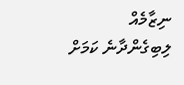ނިޒާމެއް ލިބިގެންދާނެ ކަމަށް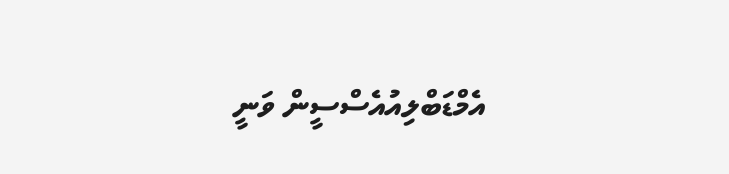އެމްޑަބްލިއުއެސްސީން ވަނީ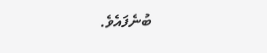ބުނެފައެވެ.